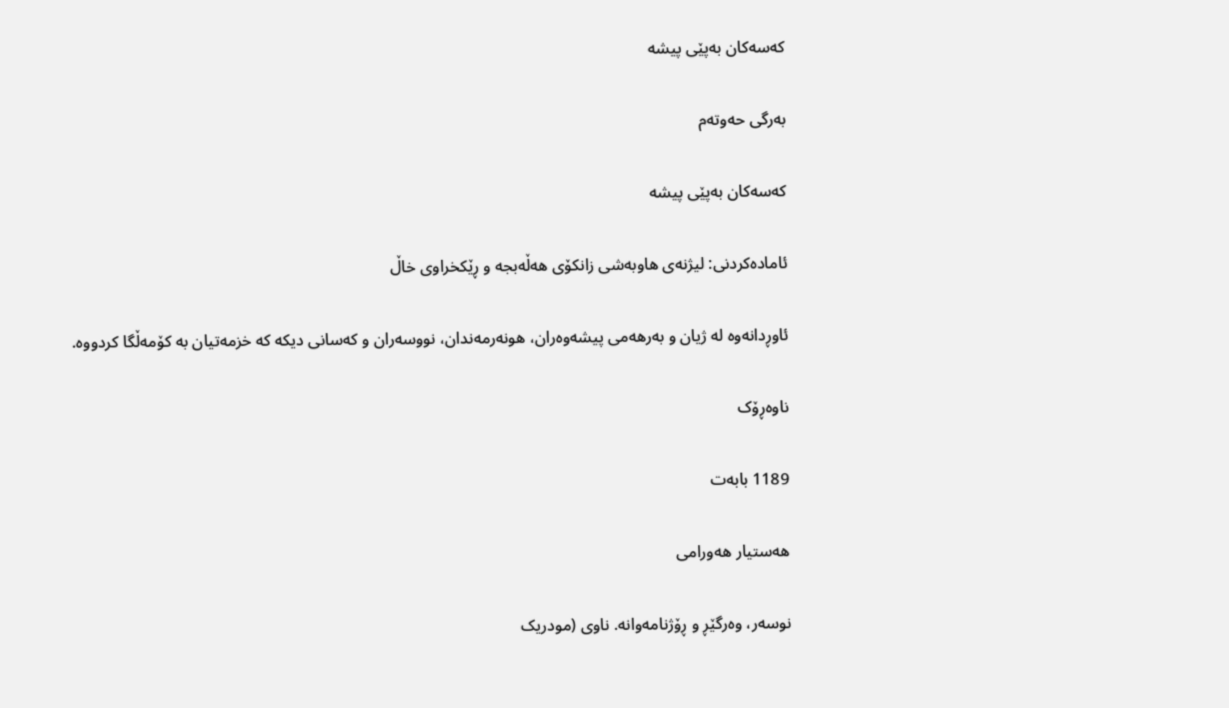کەسەکان بەپێی پیشە

بەرگی حەوتەم

کەسەکان بەپێی پیشە

ئامادەکردنی: لیژنه‌ی هاوبه‌شی زانكۆی هه‌ڵه‌بجه‌ و ڕێكخراوی خاڵ

ئاوڕدانەوە لە ژیان و بەرهەمی پیشەوەران، هونەرمەندان، نووسەران و کەسانی دیکە کە خزمەتیان بە کۆمەڵگا کردووە.

ناوەڕۆک

1189 بابەت

هەستیار هەورامی

نوسەر، وەرگێڕ و ڕۆژنامەوانە. ناوی (مودریک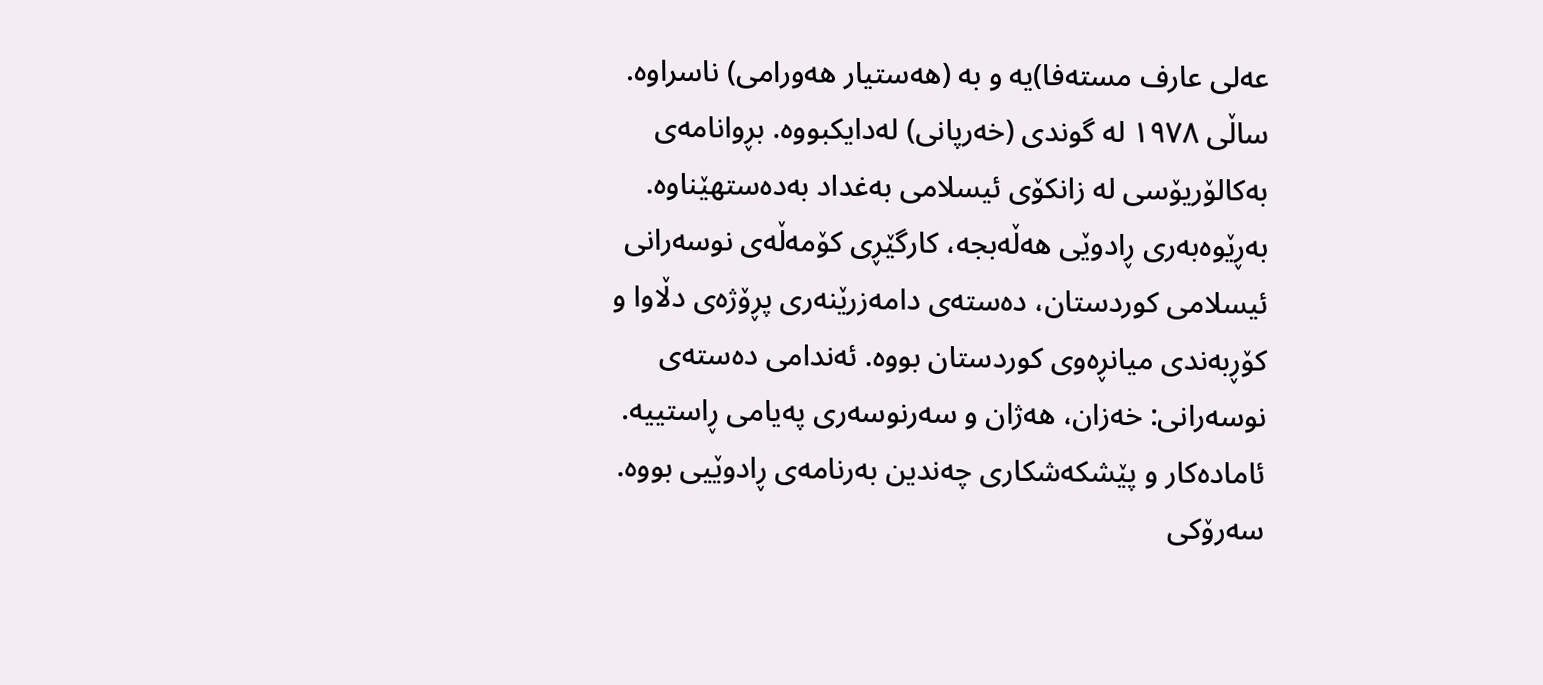عەلی عارف مستەفا)یە و بە (هەستیار هەورامی) ناسراوە. ساڵی ١٩٧٨ لە گوندی (خەرپانی) لەدایکبووە. بڕوانامەی بەکالۆریۆسی لە زانکۆی ئیسلامی بەغداد بەدەستهێناوە. بەڕێوەبەری ڕادوێی هەڵەبجه، کارگێڕی کۆمەڵەی نوسەرانی ئیسلامی کوردستان، دەستەی دامەزرێنەری پڕۆژەی دڵاوا و کۆڕبەندی میانڕەوی کوردستان بووە. ئەندامی دەستەی نوسەرانی: خەزان، هەژان و سەرنوسەری پەیامی ڕاستییە. ئامادەکار و پێشکەشکاری چەندین بەرنامەی ڕادوێیی بووە. سەرۆکی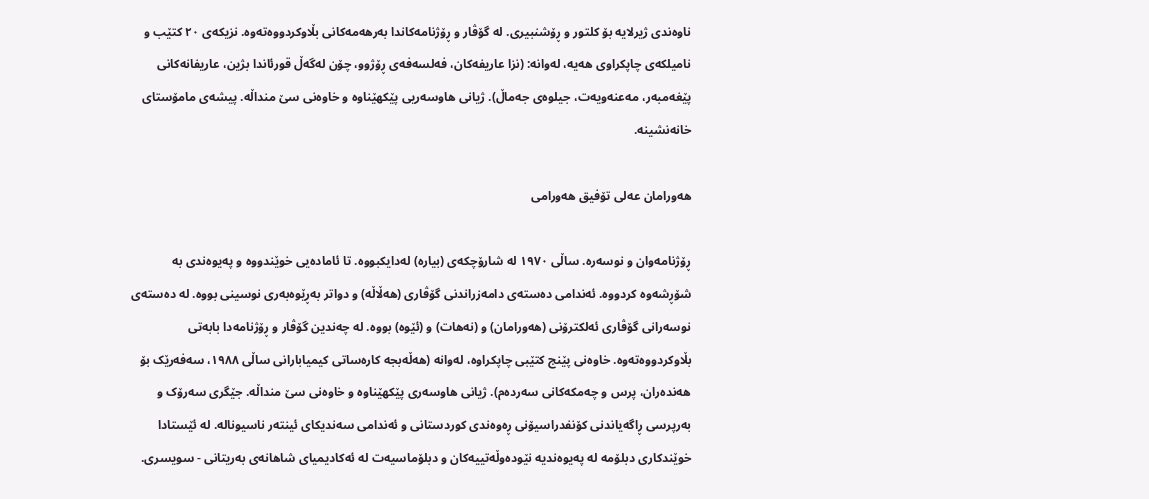ناوەندی ژیرلایە بۆ کلتور و ڕۆشنبیری‌. لە گۆڤار و ڕۆژنامەکاندا بەرهەمەکانی بڵاوکردووەتەوە. نزیکەی ٢٠ کتێب و نامیلکەی چاپکراوی هەیە، لەوانە: (نزا عاریفەکان، فەلسەفەی ڕۆژوو، چۆن لەگەڵ قورئاندا بژین، عاریفانەکانی پێغەمبەر، مەعنەویەت، جیلوەی جەماڵ). ژیانی هاوسەریی پێکهێناوە‌ و خاوەنی سێ منداڵە. پیشەی مامۆستای خانەنشینە.

هەورامان عەلی تۆفیق هەورامی

ڕۆژنامەوان و نوسەرە. ساڵی ١٩٧٠ لە شارۆچکەی (بیارە) لەدایکبووە. تا ئامادەیی خوێندووە و پەیوەندی بە شۆڕشەوە کردووە. ئەندامی دەستەی دامەزراندنی گۆڤاری (هەڵاڵە) و دواتر بەڕێوەبەری نوسینی بووە. لە دەستەی نوسەرانی گۆڤاری ئەلکترۆنی (هەورامان) و (نەهات) و (ئێوە) بووە. لە چەندین گۆڤار و ڕۆژنامەدا بابەتی بڵاوکردووەتەوە. خاوەنی پێنج کتێبی چاپکراوە، لەوانە (هەڵەبجە کارەساتی کیمیابارانی ساڵی ١٩٨٨، سەفەرێک بۆ هەندەران، پرس و چەمکەکانی سەردەم). ژیانی هاوسەری پێکهێناوە و خاوەنی سێ منداڵە. جێگری سەرۆک و بەرپرسی ڕاگەیاندنی کۆنفدراسیۆنی ڕەوەندی کوردستانی و ئەندامی سەندیکای ئینتەر ناسیونالە. لە ئێستادا خوێندکاری دبلۆمە لە پەیوەندیە نێودەوڵەتییەکان و دبلۆماسیەت لە ئەکادیمیای شاهانەی بەریتانی - سویسری.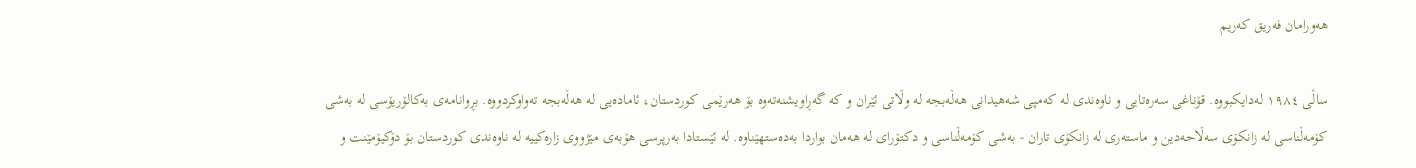هەورامان فەریق کەریم

ساڵی ١٩٨٤ لەدایکبووە. قۆناغی سەرەتایی و ناوەندی لە کەمپی شەهیدانی هەڵەبجە لە وڵاتی ئێران و کە گەڕاویشنەتەوە بۆ هەرێمی کوردستان، ئامادەیی لە هەڵەبجە تەواوکردووە. بڕوانامەی بەکالۆریۆسی لە بەشی کۆمەڵناسی لە زانکۆی سەڵاحەدین و ماستەری لە زانکۆی تاران - بەشی کۆمەڵناسی و دکتۆرای لە هەمان بواردا بەدەستهێناوە. لە ئێستادا بەرپرسی هۆبەی مێژووی زارەکییە لە ناوەندی کوردستان بۆ دۆکیۆمێنت و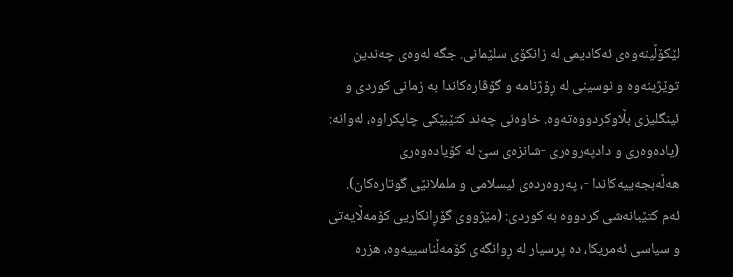لێکۆڵینەوەی ئەکادیمی لە زانکۆی سلێمانی. جگە لەوەی چەندین توێژینەوە و نوسینی لە ڕۆژنامە و گۆڤارەکاندا بە زمانی کوردی و ئینگلیزی بڵاوکردووەتەوە. خاوەنی چەند کتێبێکی چاپکراوە، لەوانه: (یادەوەری و دادپەروەری -شانزەی سێ لە کۆیادەوەری هەڵەبجەییەکاندا -، پەروەردەی ئیسلامی و ململانێی گوتارەکان). ئەم کتێبانەشی کردووە بە کوردی: (مێژووی گۆڕانکاریی کۆمەڵایەتی و سیاسی ئەمریکا، دە پرسیار لە ڕوانگەی کۆمەڵناسییەوە، هزرە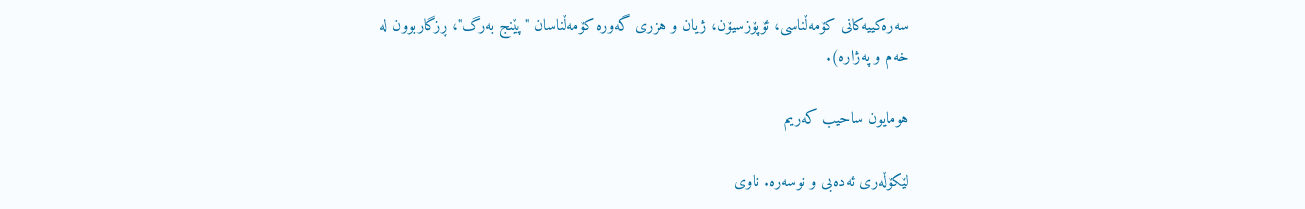سەرەکییەکانی کۆمەڵناسی، ئۆپۆزسیۆن، ژیان و هزری گەورە کۆمەڵناسان "پێنج بەرگ"، ڕزگاربوون لە خەم و پەژارە).

هومایون ساحیب کەریم

لێکۆڵەری ئەدەبی و نوسەرە‌. ناوی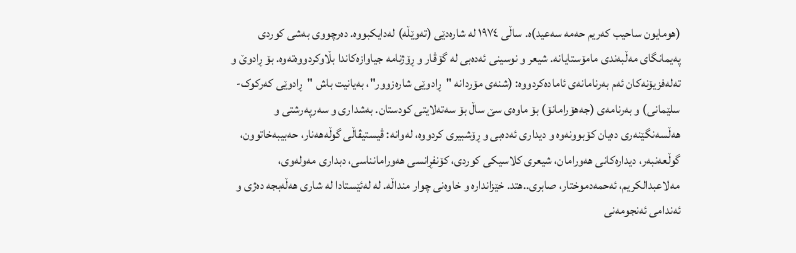(هومایون ساحیب کەریم حەمە سەعید)ە. ساڵی ١٩٧٤ لە شارەدێی (تەوێڵە) لەدایکبووە. دەرچووی بەشی کوردی پەیمانگای مەڵبەندی مامۆستایانە. شیعر و نوسینی ئەدەبی لە گۆڤار و ڕۆژنامە جیاوازەکاندا بڵاوکردووەتەوە. بۆ ڕادوێ و تەلەفزیۆنەکان ئەم بەرنامانەی ئامادەکردووه: (شنەی مۆردانە "ڕادوێی شارەزوور"، بەیانیت باش "ڕادوێی کەرکوک-سلێمانی) و بەرنامەی (جەهۆرامانۆ) بۆ ماوەی سێ ساڵ بۆ سەتەلایتی کودستان. بەشداری و سەرپەرشتی و هەڵسەنگێنەری دەیان کۆبوونەوە و دیداری ئەدەبی و ڕۆشبیری کردووە، لەوانە: ڤیستیڤاڵی گوڵەهەنار، حەبیبەخاتوون، گوڵعەنبەر، دیدارەکانی هەورامان، شیعری کلاسیکی کوردی، کۆنفڕانسی هەورامانناسی، دبداری مەولەوی، مەلاعبدالکریم، ئەحمەدموختار، صابری..هتد. خێزاندارە و خاوەنی چوار منداڵە. لە لەئێستادا لە شاری هەڵەبجە دەژی و ئەندامی ئەنجومەنی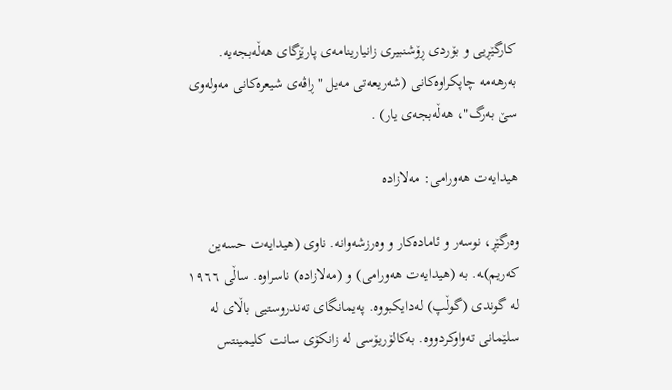کارگێڕیی و بۆردی ڕۆشنبیری زانیارینامەی پارێزگای هەڵەبجەیە. بەرهەمە چاپکراوەکانی (شەریعەتی مەیل "ڕاڤەی شیعرەکانی مەولەوی سێ بەرگ"، هەڵەبجەی یار) .

هیدایەت هەورامی: مەلازادە

وەرگێڕ، نوسەر و ئامادەکار و وەرزشەوانە‌. ناوی (هیدایەت حسەین کەریم)ـە. بە (هیدایەت هەورامی) و (مەلازادە) ناسراوە. ساڵی ١٩٦٦ لە گوندی (گوڵپ) لەدایکبووە. پەیمانگای تەندروستیی باڵای لە سلێمانی تەواوکردووە. بەکالۆریۆسی لە زانکۆی سانت کلیمینتس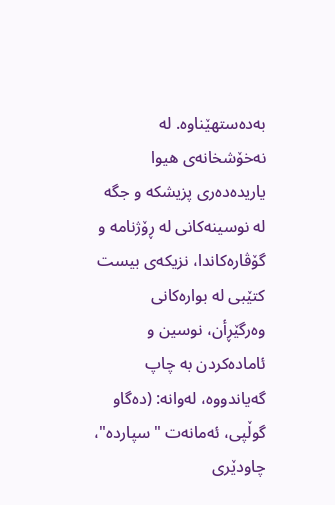بەدەستهێناوە. لە نەخۆشخانەی هیوا یاریدەدەری پزیشکە و جگە لە نوسینەکانی لە ڕۆژنامە و گۆڤارەکاندا، نزیکەی بیست کتێبی لە بوارەکانی وەرگێڕأن، نوسین و ئامادەکردن بە چاپ گەیاندووە، لەوانە: (دەگاو گوڵپی، ئەمانەت "سپاردە"، چاودێری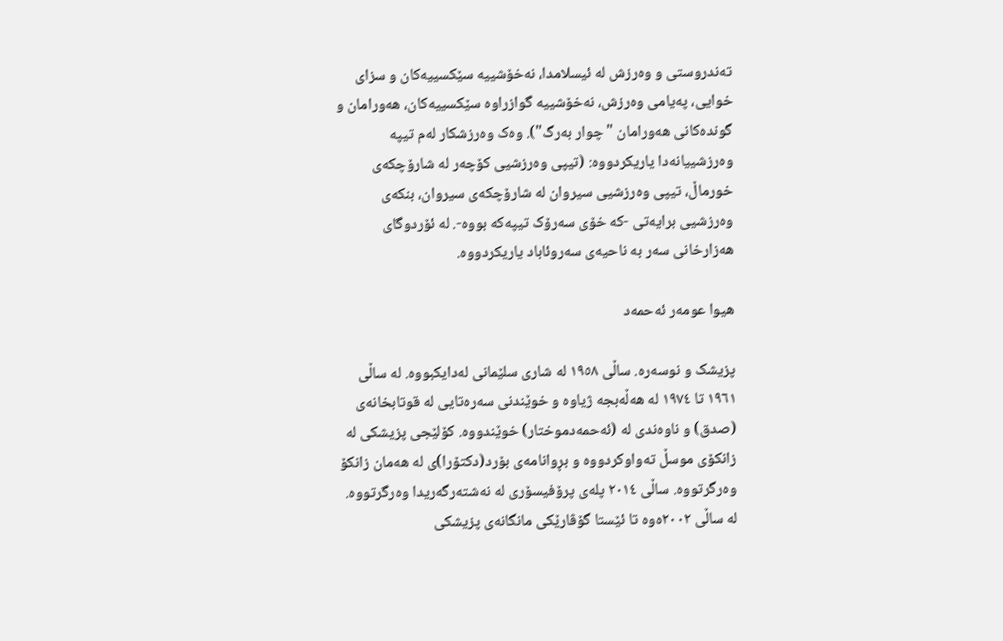تەندروستی و وەرزش لە ئیسلامدا، نەخۆشییە سێکسییەکان و سزای خوایی، پەیامی وەرزش، نەخۆشییە گوازراوە سێکسییەکان، هەورامان و گوندەکانی هەورامان "چوار بەرگ"). وەک وەرزشکار لەم تیپە وەرزشییانەدا یاریکردووە: (تیپى وەرزشیی کۆچەر لە شارۆچکەی خورماڵ، تیپى وەرزشیی سیروان لە شارۆچکەی سیروان، بنکەى وەرزشیی برایەتى -کە خۆى سەرۆک تیپەکە بووە-. لە ئۆردوگاى هەزارخانى سەر بە ناحیەى سەروئاباد یاریکردووە.

هیوا عومەر ئەحمەد

پزیشک و نوسەرە. ساڵی ١٩٥٨ لە شاری سلێمانی لەدایکبووە. لە ساڵی ١٩٦١ تا ١٩٧٤ لە هەڵەبجە ژیاوە و خوێندنی سەرەتایی لە قوتابخانەی (صدق) و ناوەندی لە (ئەحمەدموختار) خوێندووە. کۆلێجی پزیشکی لە زانکۆی موسڵ تەواوکردووە و بڕوانامەی بۆرد(دکتۆرا)ی لە هەمان زانکۆ وەرگرتووە. ساڵی ٢٠١٤ پلەی پرۆفیسۆری لە نەشتەرگەریدا وەرگرتووە. لە ساڵی ٢٠٠٢ەوە تا ئێستا گۆڤارێکی مانگانەی پزیشکی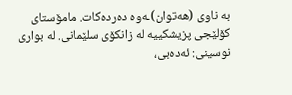بە ناوی (هەتوان)ـەوە دەردەکات. مامۆستای کۆلێجی پزیشکییە لە زانکۆی سلێمانی. لە بواری نوسینی: ئەدەبی،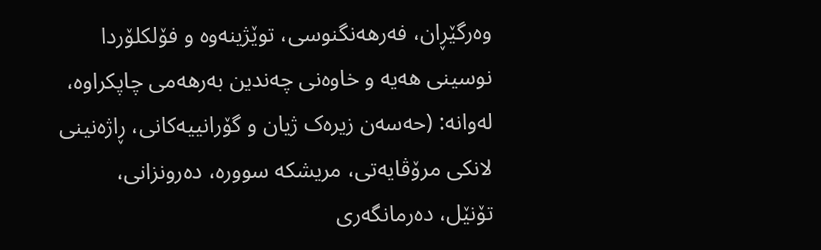وەرگێڕان، فەرهەنگنوسی، توێژینەوە و فۆلکلۆردا نوسینی هەیە و خاوەنی چەندین بەرهەمی چاپکراوە، لەوانە: (حەسەن زیرەک ژیان و گۆرانییەکانی، ڕاژەنینی لانکی مرۆڤایەتی، مریشکە سوورە، دەرونزانی، تۆنێل، دەرمانگەری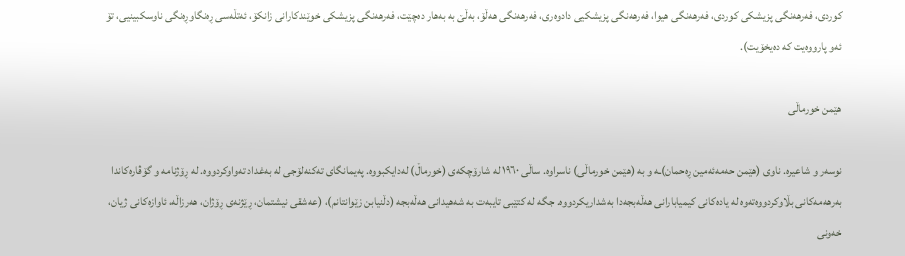کوردی، فەرهەنگی پزیشکی کوردی، فەرهەنگی هیوا، فەرهەنگی پزیشکیی دادوەری، فەرهەنگی هەڵۆ، بەڵێ بە بەهار دەچێت، فەرهەنگی پزیشکی خوێندکارانی زانکۆ، ئەتڵەسی ڕەنگاوڕەنگی ناوسکبینیی، تۆ ئەو پارووەیت کە دەیخۆیت).

هێمن خورماڵی

نوسەر و شاعیرە. ناوی (هێمن حەمەئەمین ڕەحمان)ـە و بە (هێمن خورماڵی) ناسراوە. ساڵی ١٩٦٠ لە شارۆچکەی (خورماڵ) لەدایکبووە. پەیمانگای تەکنەلۆجی له بە‌غداد تەواوکردووە. لە ڕۆژنامە و گۆڤارەکاندا بەرهەمەکانی بڵاوکردووەتەوە لە ‌یادەکانی کیمیابارانی هەڵەبجەدا بەشداریکردووە. جگە لە کتێبی تایبەت بە شەهیدانی هەڵەبجە (دڵنیابن زێوانتانم)، (عەشقی نیشتمان، ڕێژنەی ڕۆژان، هەرزاڵه، ئاوازەکانی ژیان، خەونی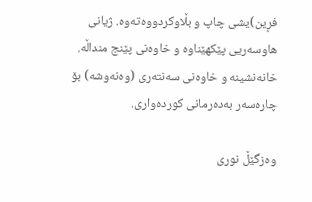فڕین)یشی چاپ و بڵاوکردووەتەوە. ژیانی هاوسەریی پێکهێناوە‌ و خاوەنی پێنج منداڵە. خانەنشینە و خاوەنی سەنتەری (وەنەوشە) بۆ چارەسەر بەدەرمانی کوردەواری.

وەزگێڵ نوری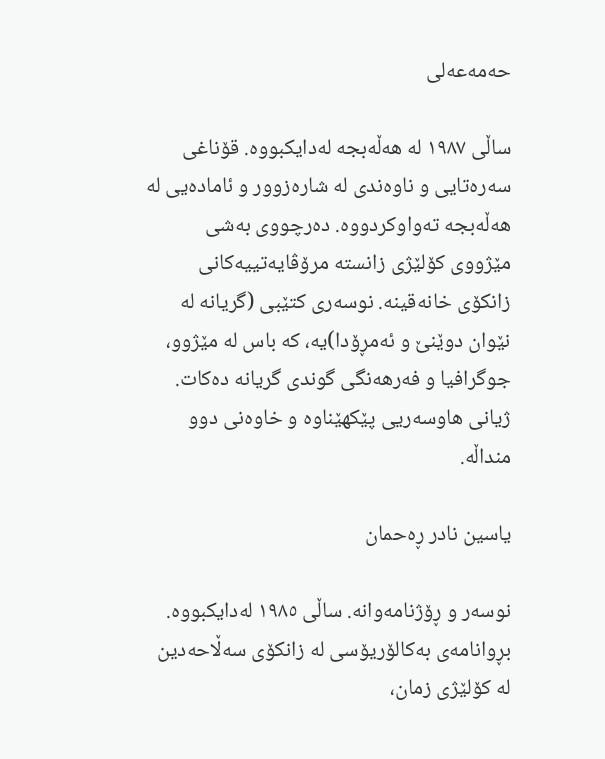حەمەعەلی

ساڵی ١٩٨٧ لە هەڵەبجە لەدایکبووە. قۆناغی سەرەتایی و ناوەندی لە شارەزوور و ئامادەیی لە هەڵەبجە تەواوکردووە. دەرچووی بەشی مێژووی کۆلێژی زانستە مرۆڤایەتییەکانی زانکۆی خانەقینە. نوسەری کتێبی (گریانە لە نێوان دوێنێ و ئەمڕۆدا)یە، کە باس لە مێژوو، جوگرافیا و فەرهەنگی گوندی گریانە دەکات. ژیانی هاوسەریی پێکهێناوە‌ و خاوەنی دوو منداڵە.

یاسین نادر ڕەحمان

نوسەر و ڕۆژنامەوانە. ساڵی ١٩٨٥ لەدایکبووە. بڕوانامەی بەکالۆریۆسی لە زانکۆی سەڵاحەدین لە کۆلێژى زمان،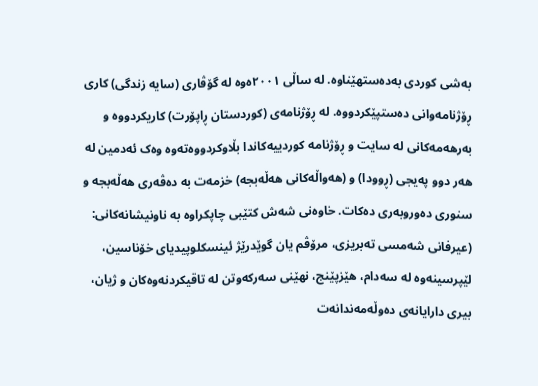بەشی کوردى بەدەستهێناوە. لە ساڵی ٢٠٠١ەوە لە گۆڤارى (سایە زندگى) کاری ڕۆژنامەوانی دەستپێکردووە. لە ڕۆژنامەى (کوردستان ڕاپۆرت) کاریکردووە و بەرهەمەکانی لە سایت و ڕۆژنامە‌ کوردییەکاندا بڵاوکردووەتەوه وەک ئەدمین لە هەر دوو پەیجى (ڕوودا) و (هەواڵەکانى هەڵەبجە) خزمەت بە دەڤەرى هەڵەبجە و سنورى دەوروبەرى دەکات. خاوەنی شەش کتێبی چاپکراوە بە ناونیشانەکانى: (عیرفانى شەمسی تەبریزى، مرۆڤم یان گوێدرێژ ئینسکلوپیدیای خۆناسین، لێپرسینەوە لە سەدام، هێزپێنج، نهێنى سەرکەوتن لە تاقیکردنەوەکان و ژیان، بیری دارایانەى دەوڵەمەندانەت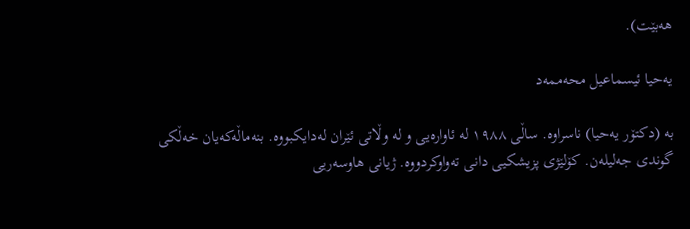هەبێت).

یەحیا ئیسماعیل محەممەد

بە (دکتۆر یەحیا) ناسراوە. ساڵی ١٩٨٨ لە ئاوارەیی و لە وڵاتی ئێران لەدایکبووە. بنەماڵەکەیان خەڵکی گوندی جەلیلەن. کۆلێژی پزیشکیی دانی تەواوکردووە. ژیانی هاوسەریی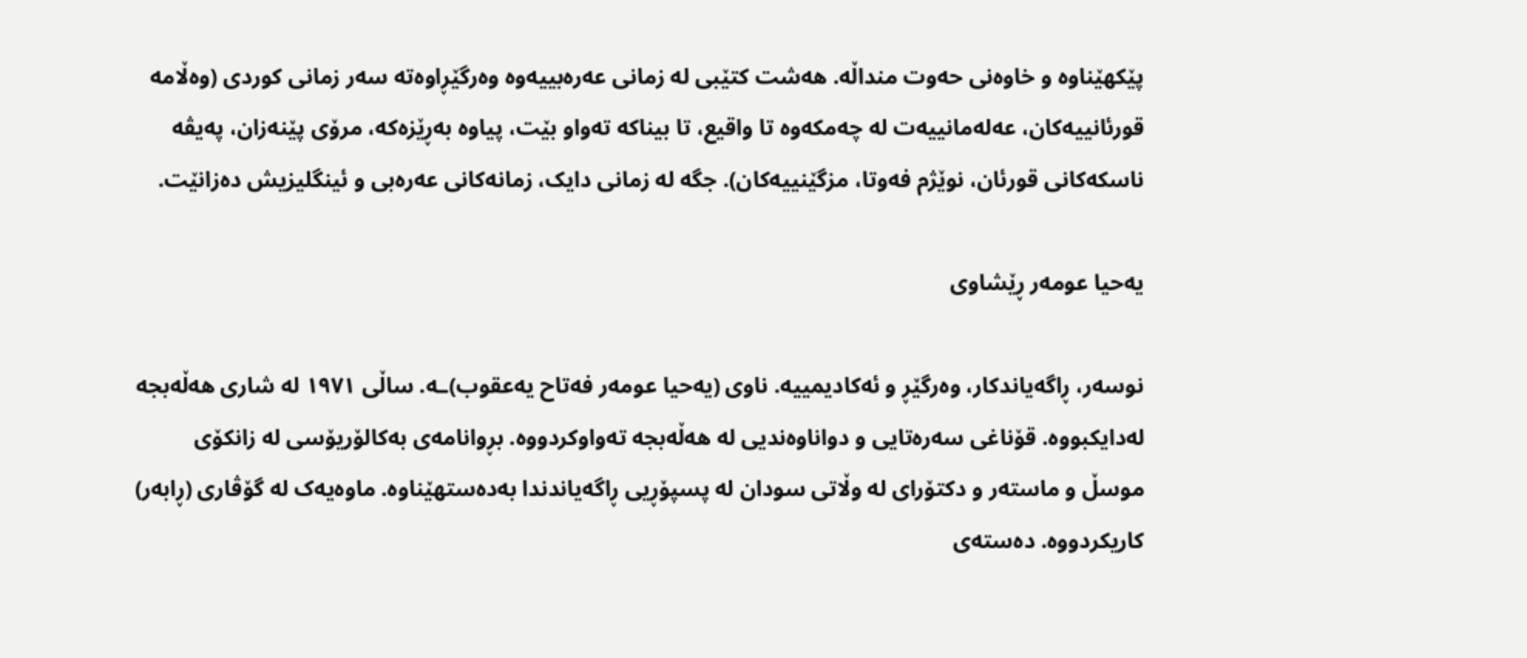پێکهێناوە‌ و خاوەنی حەوت منداڵە. هەشت کتێبی لە زمانی عەرەبییەوە وەرگێڕاوەتە سەر زمانی کوردی (وەڵامە قورئانییەکان، عەلەمانییەت لە چەمکەوە تا واقیع، تا بیناکە تەواو بێت، پیاوە بەڕێزەکە، مرۆی پێنەزان، پەیڤە ناسکەکانی قورئان، نوێژم فەوتا، مزگێنییەکان). جگە لە زمانی دایک، زمانەکانی عەرەبی و ئینگلیزیش دەزانێت.

یەحیا عومەر ڕێشاوی

نوسەر، ڕاگەیاندکار، وەرگێڕ و ئەکادیمییە. ناوی (یەحیا عومەر فەتاح یەعقوب)ـە. ساڵی‌ ١٩٧١ لە شاری هەڵەبجە لەدایکبووە. قۆناغی سەرەتایی و دواناوەندیی لە هەڵەبجه تەواوکردووە. بڕوانامەی بەکالۆریۆسی لە زانکۆی موسڵ و ماستەر و دکتۆرای لە وڵاتی سودان لە پسپۆڕیی ڕاگەیاندندا بەدەستهێناوە. ماوەیەک لە گۆڤاری (ڕابەر) کاریکردووه. دەستەی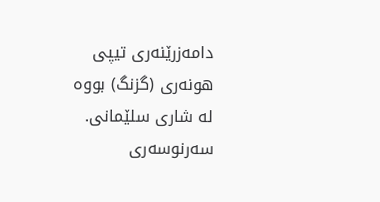دامەزرێنەری تیپی هونەری (گزنگ) بووه لە شاری سلێمانی. سەرنوسەری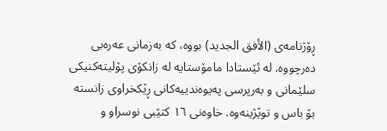ڕۆژنامەی (الأفق الجديد) بووه،‌ کە بەزمانی عەرەبی دەرچووە. لە ئێستادا مامۆستایە لە زانکۆی پۆلیتەکنیکی سلێمانی و بەرپرسی پەیوەندییەکانی ڕێکخراوی زانستە بۆ باس و توێژینەوه. خاوەنی ١٦ کتێبی نوسراو و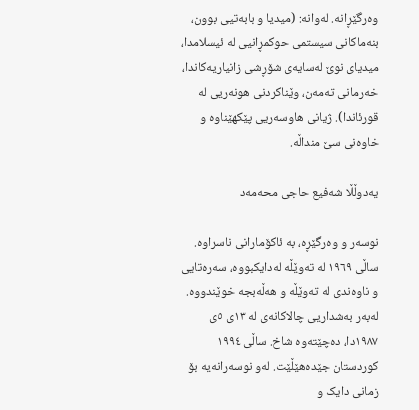وەرگێڕانە. لەوانە: (میدیا و بابەتیی بوون، بنەماکانی سیستمی حوکمڕانیی لە ئیسلامدا، میدیای نوێ لەسایەی شۆڕشی زانیاریەکاندا، خەرمانی تەمەن، وێناکردنی هونەریی لە قورئاندا). ژیانی هاوسەریی پێکهێناوە‌ و خاوەنی سێ منداڵە.

یەدوڵڵا شەفیع حاجی محەمەد

نوسەر و وەرگێڕە، بە ئاکۆمارانی ناسراوە. ساڵی ١٩٦٩ لە تەوێڵە لەدایکبووە، سەرەتایی و ناوەندی لە تەوێڵە و هەڵەبجە خوێندووە. لەبەر بەشداریی چالاکانەی لە ١٣ی ٥ی ١٩٨٧دا، دەچێتەوە شاخ. ساڵی ١٩٩٤ کوردستان جێدەهێڵێت. لەو نوسەرانەیە بۆ زمانی دایک و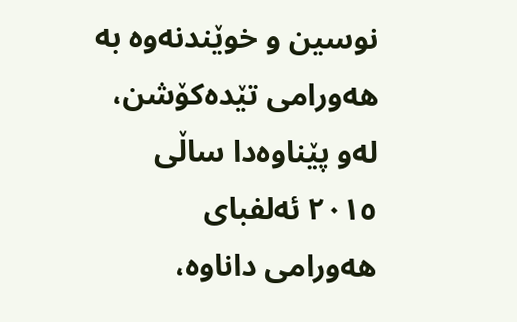نوسین و خوێندنەوە بە هەورامی تێدەکۆشن، لەو پێناوەدا ساڵی ٢٠١٥ ئەلفبای هەورامی داناوە،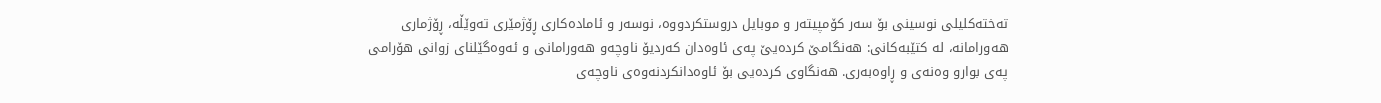تەختەکلیلی نوسینی بۆ سەر کۆمپیتەر و موبایل دروستکردووە، نوسەر و ئامادەکاری ڕۆژمێری تەوێڵە، ڕۆژماری هەورامانە، لە کتێبەکانی: هەنگامێ کردەیێ پەی ئاوەدان کەردیۆ ناوچەو هەورامانی و ئەوەگێلنای زوانی هۆرامی پەی بوارو وەنەی و ڕاوەبەری. هەنگاوی کردەیی بۆ ئاوەدانکردنەوەی ناوچەی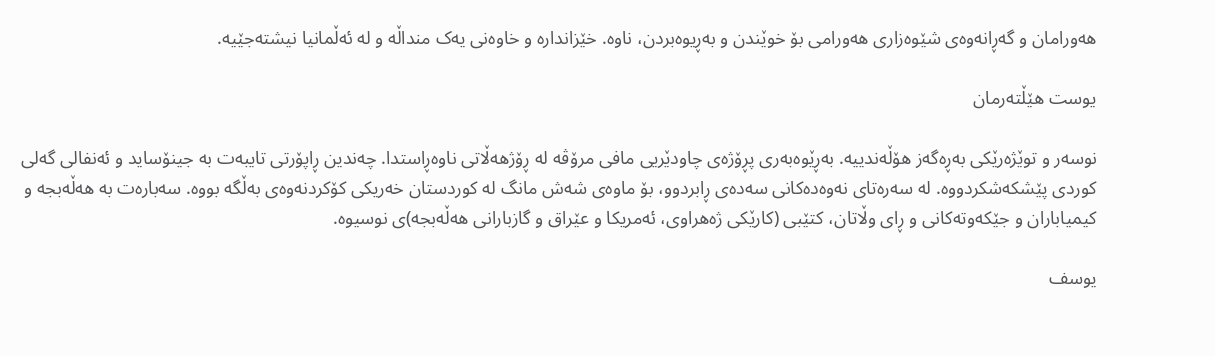هەورامان و گەڕانەوەی شێوەزاری هەورامی بۆ خوێندن و بەڕیوەبردن، ناوە. خێزاندارە و خاوەنی یەک منداڵە و لە ئەڵمانیا نیشتەجێیە.

یوست هێڵتەرمان

نوسەر و توێژەرێکی بەڕەگەز هۆڵەندییە. بەڕێوەبەری پڕۆژەی چاودێریی مافی مرۆڤە لە ڕۆژهەڵاتی ناوەڕاستدا. چەندین ڕاپۆرتی تایبەت بە جینۆساید و ئەنفالی گەلی کوردی پێشکەشکردووە. لە سەرەتای نەوەدەکانی سەدەی ڕابردوو، بۆ ماوەی شەش مانگ لە کوردستان خەریکی کۆکردنەوەی بەڵگە بووە. سەبارەت بە هەڵەبجە و کیمیاباران و جێکەوتەکانی و ڕای وڵاتان، کتێبی (کارێکی ژەهراوی، ئەمریکا و عێراق و گازبارانی هەڵەبجە)ی نوسیوە.

یوسف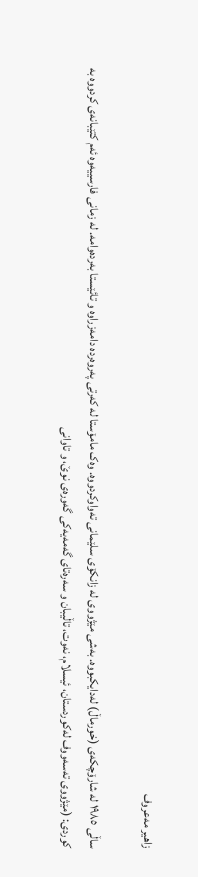زاهیر مەعروف

ساڵی ١٩٨٥ لە شارۆچکەی (خورماڵ) لەدایکبووە. بەشی مێژووى لە زانکۆی سلێمانی تەواوکردووە. وەک مامۆستا لە کەرتی پەروەردە دامەزراوە و تائێستا بەردەوامە. لە زمانی فارسییەوە ئەم کتێبانەی کردووە بە کوردی: (مێژووی تەسەووف لەکوردستان، ئیسلام، نەوت، تاڵیبان و سەرەتای گەمەیەکی گەورەی نوێ، و تاوانی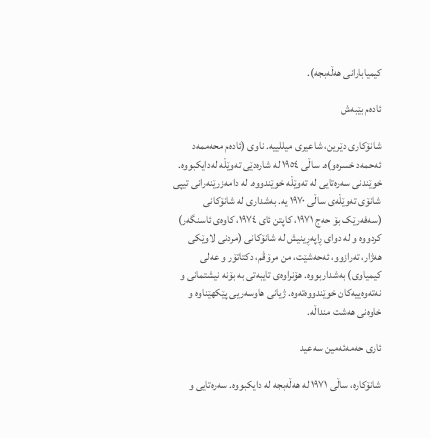کیمیابارانی ھەڵەبجە).

ئادەم بێبەش

شانۆکاری دێرین، شاعیری میللییە. ناوی (ئادەم محەممەد ئەحمەد خسرەو)ە. ساڵی ١٩٥٤ لە شارەدێی تەوێڵە لەدایکبووە. خوێندنی سەرەتایی لە تەوێڵە خوێندووە. لە دامەزرێنەرانی تیپی شانۆی تەوێڵەی ساڵی ١٩٧٠ یە. بەشداری لە شانۆکانی (سەفەرێک بۆ حەج ١٩٧١، کاپتن ئای ١٩٧٤، کاوەی ئاسنگەر) کردووە و لە دوای ڕاپەڕینیش لە شانۆکانی (مردنی لاوێکی هەژار، تەرازوو، ئەحەشێت، من مرۆڤم، دکتاتۆر و عەلی کیمیاوی) بەشداربووە. هۆنراوەی تایبەتی بە بۆنە نیشتمانی و نەتەوەییەکان خوێندووەتەوە. ژیانی هاوسەریی پێکهێناوە‌ و خاوەنی هەشت منداڵە.

ئاری حەمەئەمین سەعید

شانۆکارە، ساڵی ١٩٧١ لە هەڵەبجە لە دایکبووە. سەرەتایی و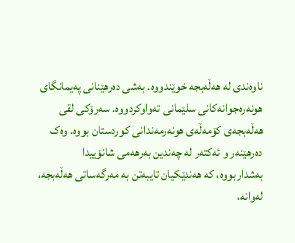ناوەندی لە هەڵەبجە خوێندووە. بەشی دەرهێنانی پەیمانگای هونەرەجوانەکانی سلێمانی تەواوکردووە. سەرۆکی لقی هەڵەبجەی کۆمەڵەی هونەرمەندانی کوردستان بووە. وەک دەرهێنەر و ئەکتەر لە چەندین بەرهەمی شانۆییدا بەشداربووە، کە هەندێکیان تایبەتن بە مەرگەساتی هەڵەبجە، لەوانە،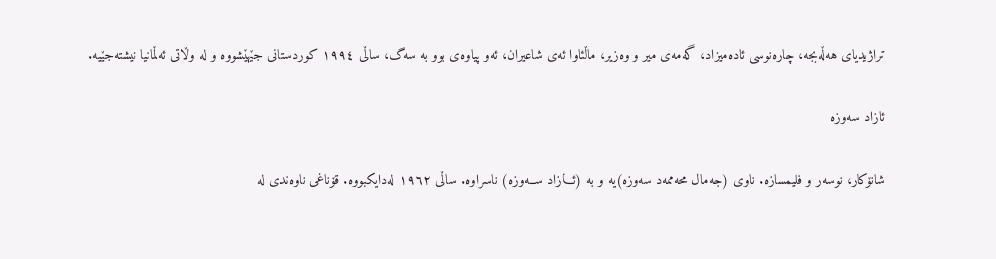تراژیدیای هەڵەبجە، چارەنوسی ئادەمیزاد، گەمەی میر و وەزیر، ماڵئاوا ئەی شاعیران، ئەو پیاوەی بوو بە سەگ، ساڵی ١٩٩٤ کوردستانی جێهێشووە و لە وڵاتی ئەڵمانیا نیشتەجێیە.

ئازاد سەوزه ‌

شانۆکار، نوسەر و فلیمسازە. ناوی (جەمال محەممەد سەوزە)یە و بە (ئـــازاد ســەوزە) ناسراوە. ساڵی ١٩٦٢ لەدایکبووە. قۆناغی ناوەندی لە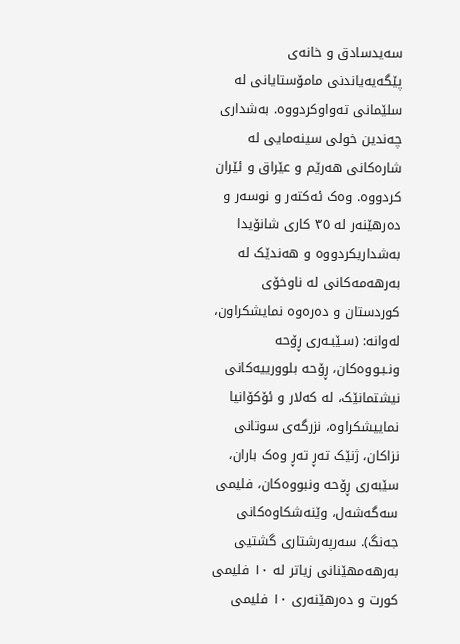سەیدسادق و خانەی پێگەیەیاندنی مامۆستایانی لە سلێمانی تەواوکردووە. بەشداری چەندین خولی سینەمایی لە شارەکانی هەرێم و عێراق و ئێران کردووە. وەک ئەکتەر و نوسەر و دەرهێنەر لە ٣٥ کاری شانۆیدا بەشداریکردووە و هەندێک لە بەرهەمەکانی لە ناوخۆی کوردستان و دەرەوە نمایشکراون، لەوانە: (سـێبـەری ڕۆحە ونـبـووەکان، ڕۆحە بلوورییەکانی نیشتمانێک، لە کەلار و ئۆکۆانیا نماییشکراوە، نزرگەی سوتانی نزاکان، ژنێک تەڕ تەڕ وەک باران، سێبەری ڕۆحە ونبووەکان، فلیمی سەگەشەل، وێنەشکاوەکانی جەنگ). سەرپەرشتاری گشتیی بەرهەمهێنانی زیاتر لە ١٠ فلیمی کورت و دەرهێنەری ١٠ فلیمی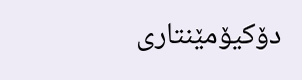دۆکیۆمێنتاری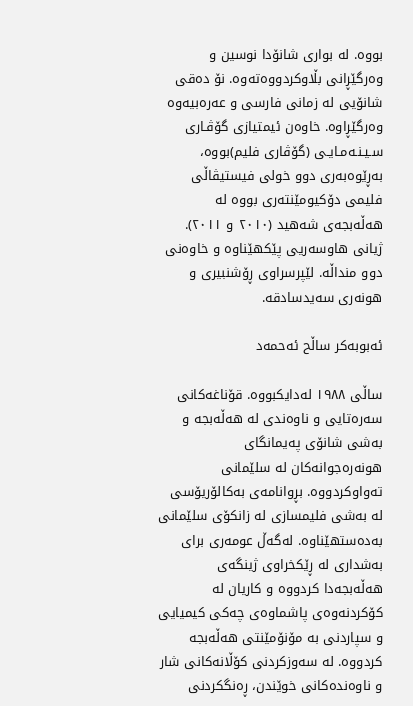بووە. لە بواری شانۆدا نوسین و وەرگێڕانی بڵاوکردووەتەوە‌. نۆ دەقی شانۆیی لە زمانی فارسی و عەرەبیەوە وەرگێڕاوە. خاوەن ئیمتیازی گۆڤـاری سـیـنـەمـایـی (گۆڤاری فلیم)بووە، بەڕێوەبەری دوو خولی فیستیڤاڵی فلیمی دۆکیومێنتەری بووە لە هەڵەبجەی شەهید (٢٠١٠ و ٢٠١١). ژیانی هاوسەریی پێکهێناوە‌ و خاوەنی دوو منداڵە. لێپرسراوی ڕۆشنبیری و هونەری سەیدسادقە.

ئەبوبەکر ساڵح ئەحمەد

ساڵی ١٩٨٨ لەدایکبووە. قۆناغەکانی سەرەتایی و ناوەندی لە هەڵەبجە و بەشی شانۆی پەیمانگای هونەرەجوانەکان لە سلێمانی تەواوکردووە. بڕوانامەی بەکالۆریۆسی لە بەشی فلیمسازی لە زانکۆی سلێمانی بەدەستهێناوە. لەگەڵ عومەری برای بەشداری لە ڕێکخراوی ژینگەی هەڵەبجەدا کردووە و کاریان لە کۆکردنەوەی پاشماوەی چەکی کیمیایی و سپاردنی بە مۆنۆمێنتی هەڵەبجە کردووە. لە سەوزکردنی کۆڵانەکانی شار و ناوەندەکانی خوێندن، ڕەنگکردنی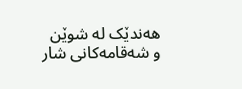هەندێک لە شوێن و شەقامەکانی شار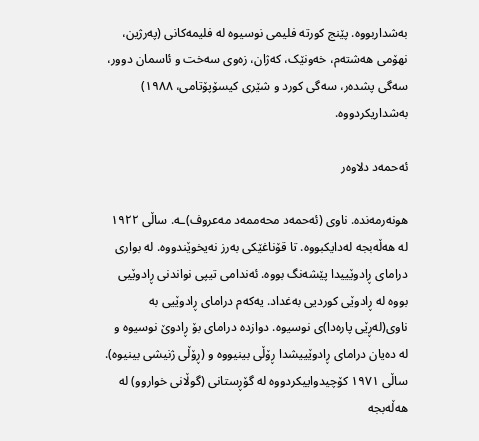بەشداربووە. پێنج کورتە فلیمی نوسیوە لە فلیمەکانی (پەرژین، نهۆمی هەشتەم، خەونێک، کەژان، زەوی سەخت و ئاسمان دوور، سەگی پشدەر، سەگی کورد و شێری کیسۆپۆتامی، ١٩٨٨) بەشداریکردووە.

ئەحمەد دلاوەر

هونەرمەندە. ناوی (ئەحمەد محەممەد مەعروف)ـە. ساڵی ١٩٢٢ لە هەڵەبجە لەدایکبووە. تا قۆناغێکی بەرز نەیخوێندووە. لە بواری درامای ڕادوێییدا پێشەنگ بووە. ئەندامی تیپی نواندنی ڕادوێیی بووە لە ڕادوێی کوردیی بەغداد. یەکەم درامای ڕادوێیی بە ناوی(لەڕێی پارەدا)ی نوسیوە. دوازدە درامای بۆ ڕادوێ نوسیوە و لە دەیان درامای ڕادوێییشدا ڕۆڵی بینیووە و (ڕۆڵی ژنیشی بینیوە). ساڵی ١٩٧١ کۆچیدواییکردووە لە گۆڕستانی (گوڵانی خواروو) لە هەڵەبجە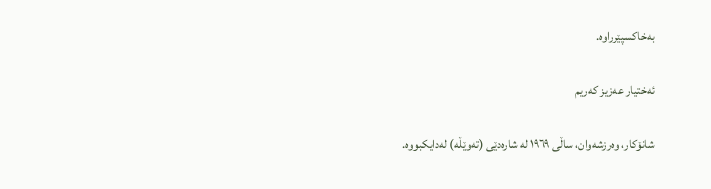بەخاکسپێرراوە.

ئەختیار عەزیز کەریم

شانۆکار، وەرزشەوان، ساڵی ١٩٦٩ لە شارەدێی (تەوێڵە) لەدایکبووە.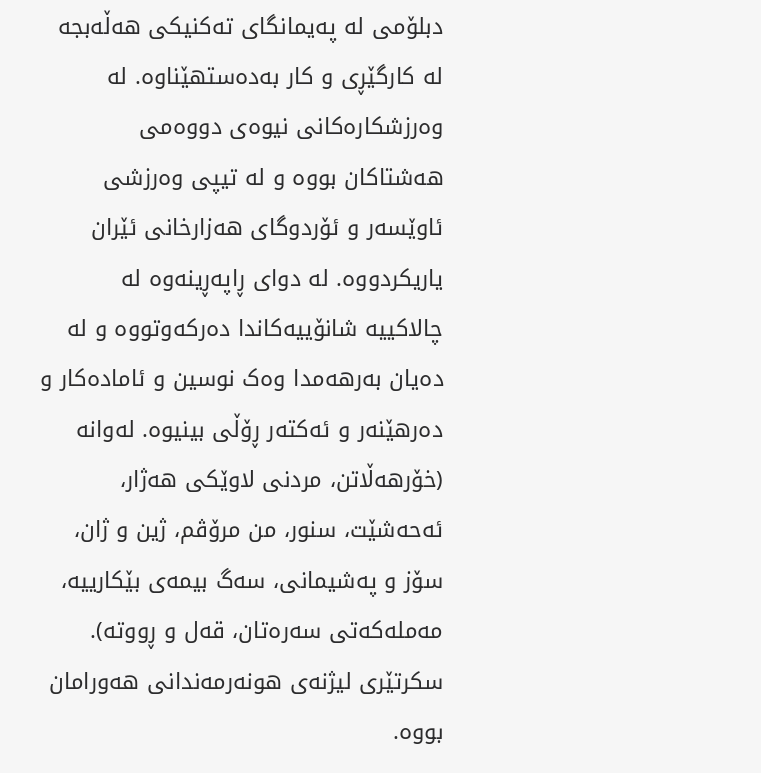دبلۆمی لە پەیمانگای تەکنیکی هەڵەبجە لە کارگێڕی و کار بەدەستهێناوە. لە وەرزشکارەکانی نیوەی دووەمی هەشتاکان بووە و لە تیپی وەرزشی ئاوێسەر و ئۆردوگای هەزارخانی ئێران یاریکردووە. لە دوای ڕاپەڕینەوە لە چالاکییە شانۆییەکاندا دەرکەوتووە و لە دەیان بەرهەمدا وەک نوسین و ئامادەکار و دەرهێنەر و ئەکتەر ڕۆڵی بینیوە. لەوانە (خۆرهەڵاتن، مردنی لاوێکی هەژار، ئەحەشێت، سنور، من مرۆڤم، ژین و ژان، سۆز و پەشیمانی، سەگ بیمەی بێکارییە، مەملەکەتی سەرەتان، قەل و ڕووتە). سکرتێری لیژنەی هونەرمەندانی هەورامان بووە.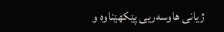ژیانی هاوسەریی پێکهێناوە‌ و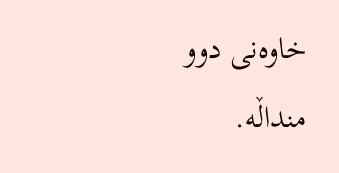خاوەنی دوو منداڵە.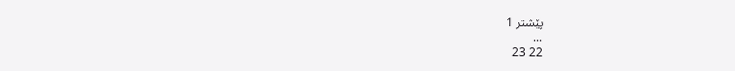پێشتر 1
...
22 23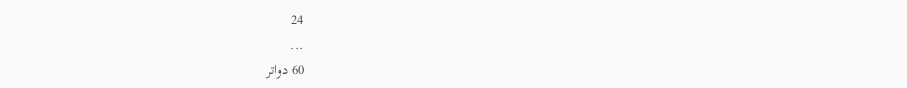24
...
60 دواتر